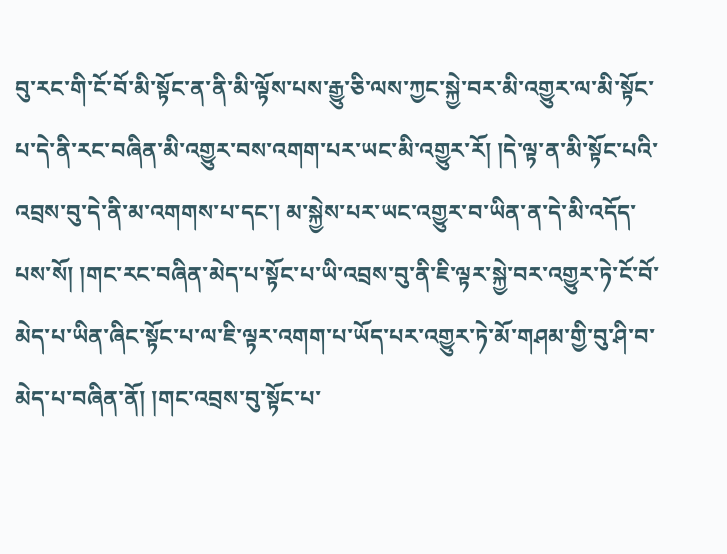བུ་རང་གི་ངོ་བོ་མི་སྟོང་ན་ནི་མི་ལྟོས་པས་རྒྱུ་ཅི་ལས་ཀྱང་སྐྱེ་བར་མི་འགྱུར་ལ་མི་སྟོང་པ་དེ་ནི་རང་བཞིན་མི་འགྱུར་བས་འགག་པར་ཡང་མི་འགྱུར་རོ། །དེ་ལྟ་ན་མི་སྟོང་པའི་འབྲས་བུ་དེ་ནི་མ་འགགས་པ་དང་། མ་སྐྱེས་པར་ཡང་འགྱུར་བ་ཡིན་ན་དེ་མི་འདོད་པས་སོ། །གང་རང་བཞིན་མེད་པ་སྟོང་པ་ཡི་འབྲས་བུ་ནི་ཇི་ལྟར་སྐྱེ་བར་འགྱུར་ཏེ་ངོ་བོ་མེད་པ་ཡིན་ཞིང་སྟོང་པ་ལ་ཇི་ལྟར་འགག་པ་ཡོད་པར་འགྱུར་ཏེ་མོ་གཤམ་གྱི་བུ་ཤི་བ་མེད་པ་བཞིན་ནོ། །གང་འབྲས་བུ་སྟོང་པ་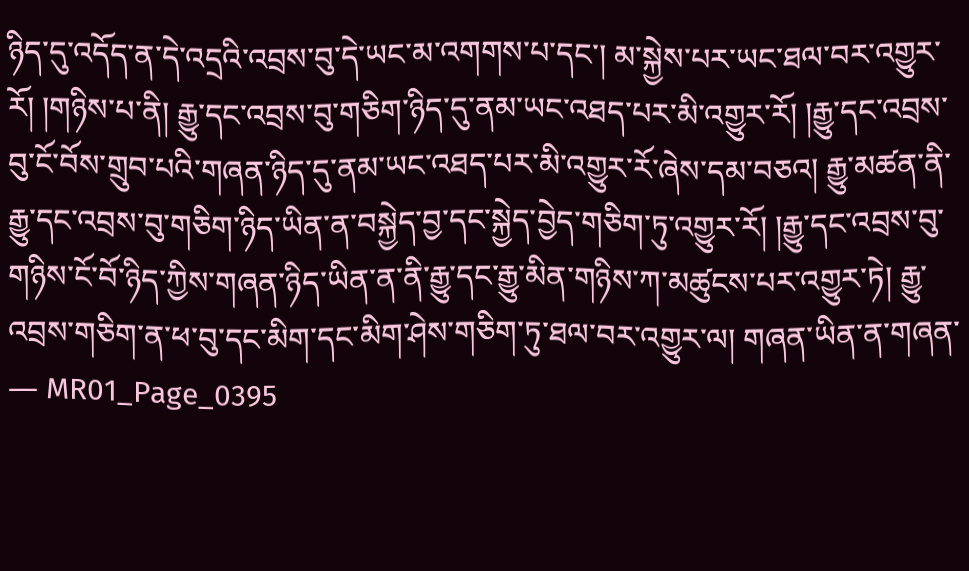ཉིད་དུ་འདོད་ན་དེ་འདྲའི་འབྲས་བུ་དེ་ཡང་མ་འགགས་པ་དང་། མ་སྐྱེས་པར་ཡང་ཐལ་བར་འགྱུར་རོ། །གཉིས་པ་ནི། རྒྱུ་དང་འབྲས་བུ་གཅིག་ཉིད་དུ་ནམ་ཡང་འཐད་པར་མི་འགྱུར་རོ། །རྒྱུ་དང་འབྲས་བུ་ངོ་བོས་གྲུབ་པའི་གཞན་ཉིད་དུ་ནམ་ཡང་འཐད་པར་མི་འགྱུར་རོ་ཞེས་དམ་བཅའ། རྒྱུ་མཚན་ནི་རྒྱུ་དང་འབྲས་བུ་གཅིག་ཉིད་ཡིན་ན་བསྐྱེད་བྱ་དང་སྐྱེད་བྱེད་གཅིག་ཏུ་འགྱུར་རོ། །རྒྱུ་དང་འབྲས་བུ་གཉིས་ངོ་བོ་ཉིད་ཀྱིས་གཞན་ཉིད་ཡིན་ན་ནི་རྒྱུ་དང་རྒྱུ་མིན་གཉིས་ཀ་མཚུངས་པར་འགྱུར་ཏེ། རྒྱུ་འབྲས་གཅིག་ན་ཕ་བུ་དང་མིག་དང་མིག་ཤེས་གཅིག་ཏུ་ཐལ་བར་འགྱུར་ལ། གཞན་ཡིན་ན་གཞན་ ― MR01_Page_0395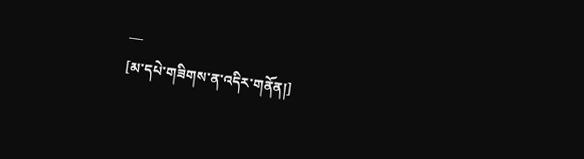―
[མ་དཔེ་གཟིགས་ན་འདིར་གནོན།]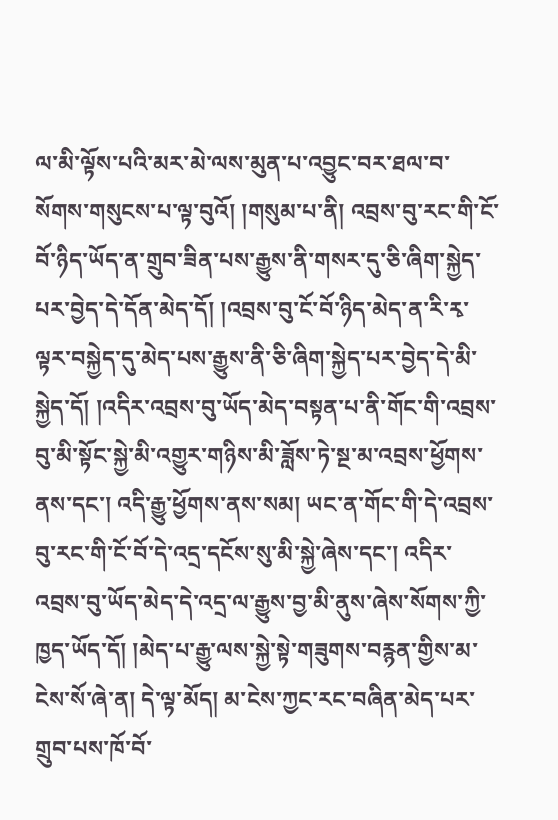ལ་མི་ལྟོས་པའི་མར་མེ་ལས་མུན་པ་འབྱུང་བར་ཐལ་བ་སོགས་གསུངས་པ་ལྟ་བུའོ། །གསུམ་པ་ནི། འབྲས་བུ་རང་གི་ངོ་བོ་ཉིད་ཡོད་ན་གྲུབ་ཟིན་པས་རྒྱུས་ནི་གསར་དུ་ཅི་ཞིག་སྐྱེད་པར་བྱེད་དེ་དོན་མེད་དོ། །འབྲས་བུ་ངོ་བོ་ཉིད་མེད་ན་རི་རྭ་ལྟར་བསྐྱེད་དུ་མེད་པས་རྒྱུས་ནི་ཅི་ཞིག་སྐྱེད་པར་བྱེད་དེ་མི་སྐྱེད་དོ། །འདིར་འབྲས་བུ་ཡོད་མེད་བསྟན་པ་ནི་གོང་གི་འབྲས་བུ་མི་སྟོང་སྐྱེ་མི་འགྱུར་གཉིས་མི་ཟློས་ཏེ་སྔ་མ་འབྲས་ཕྱོགས་ནས་དང་། འདི་རྒྱུ་ཕྱོགས་ནས་སམ། ཡང་ན་གོང་གི་དེ་འབྲས་བུ་རང་གི་ངོ་བོ་དེ་འདྲ་དངོས་སུ་མི་སྐྱེ་ཞེས་དང་། འདིར་འབྲས་བུ་ཡོད་མེད་དེ་འདྲ་ལ་རྒྱུས་བྱ་མི་ནུས་ཞེས་སོགས་ཀྱི་ཁྱད་ཡོད་དོ། །མེད་པ་རྒྱུ་ལས་སྐྱེ་སྟེ་གཟུགས་བརྙན་གྱིས་མ་ངེས་སོ་ཞེ་ན། དེ་ལྟ་མོད། མ་ངེས་ཀྱང་རང་བཞིན་མེད་པར་གྲུབ་པས་ཁོ་བོ་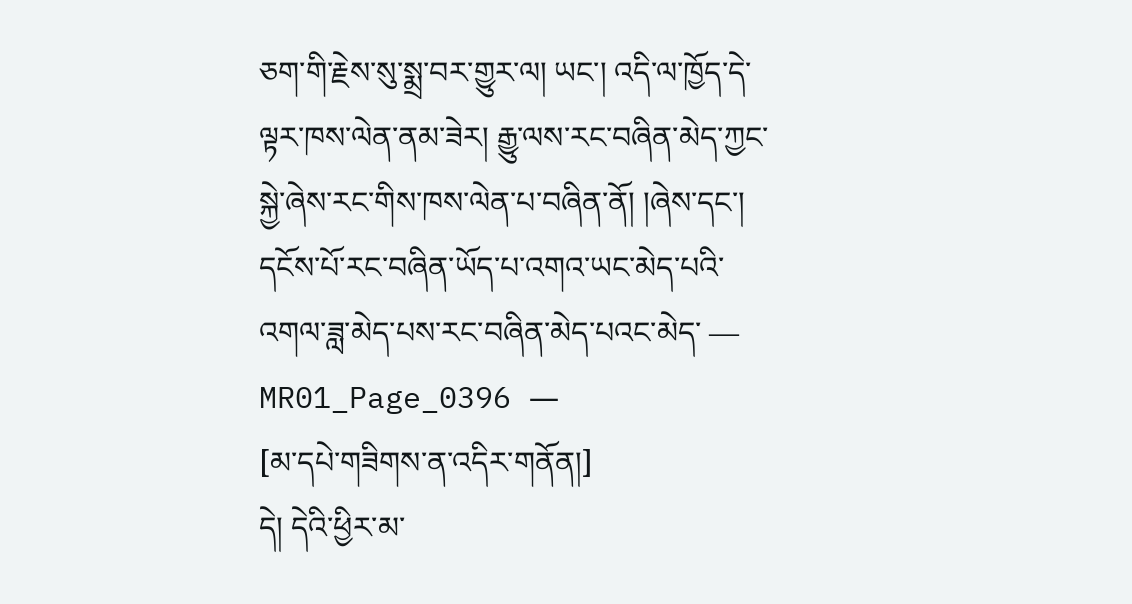ཅག་གི་རྗེས་སུ་སྨྲ་བར་གྱུར་ལ། ཡང་། འདི་ལ་ཁྱོད་དེ་ལྟར་ཁས་ལེན་ནམ་ཟེར། རྒྱུ་ལས་རང་བཞིན་མེད་ཀྱང་སྐྱེ་ཞེས་རང་གིས་ཁས་ལེན་པ་བཞིན་ནོ། །ཞེས་དང་། དངོས་པོ་རང་བཞིན་ཡོད་པ་འགའ་ཡང་མེད་པའི་འགལ་ཟླ་མེད་པས་རང་བཞིན་མེད་པའང་མེད་ ― MR01_Page_0396 ―
[མ་དཔེ་གཟིགས་ན་འདིར་གནོན།]
དེ། དེའི་ཕྱིར་མ་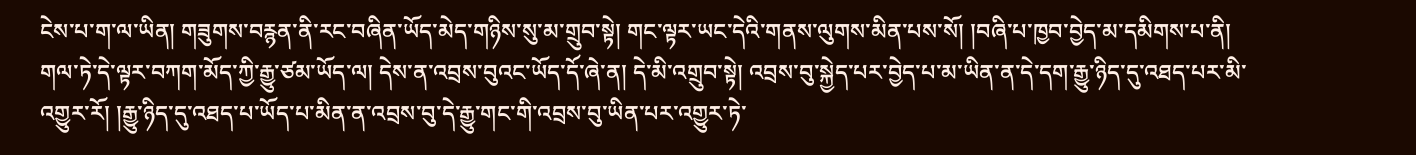ངེས་པ་ག་ལ་ཡིན། གཟུགས་བརྙན་ནི་རང་བཞིན་ཡོད་མེད་གཉིས་སུ་མ་གྲུབ་སྟེ། གང་ལྟར་ཡང་དེའི་གནས་ལུགས་མིན་པས་སོ། །བཞི་པ་ཁྱབ་བྱེད་མ་དམིགས་པ་ནི། གལ་ཏེ་དེ་ལྟར་བཀག་མོད་ཀྱི་རྒྱུ་ཙམ་ཡོད་ལ། དེས་ན་འབྲས་བུའང་ཡོད་དོ་ཞེ་ན། དེ་མི་འགྲུབ་སྟེ། འབྲས་བུ་སྐྱེད་པར་བྱེད་པ་མ་ཡིན་ན་དེ་དག་རྒྱུ་ཉིད་དུ་འཐད་པར་མི་འགྱུར་རོ། །རྒྱུ་ཉིད་དུ་འཐད་པ་ཡོད་པ་མིན་ན་འབྲས་བུ་དེ་རྒྱུ་གང་གི་འབྲས་བུ་ཡིན་པར་འགྱུར་ཏེ་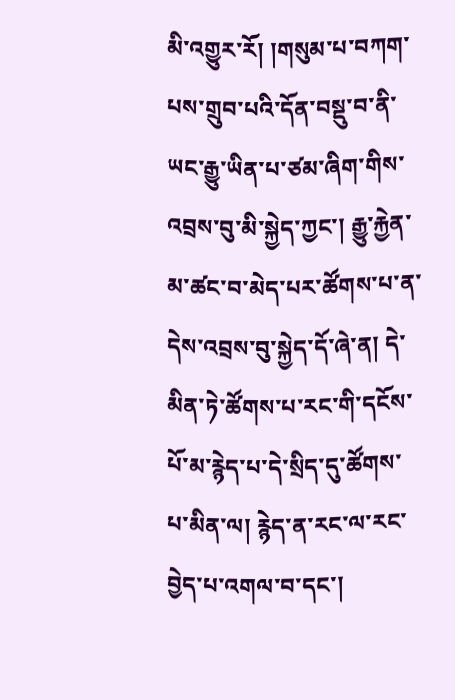མི་འགྱུར་རོ། །གསུམ་པ་བཀག་པས་གྲུབ་པའི་དོན་བསྡུ་བ་ནི་ཡང་རྒྱུ་ཡིན་པ་ཙམ་ཞིག་གིས་འབྲས་བུ་མི་སྐྱེད་ཀྱང་། རྒྱུ་རྐྱེན་མ་ཚང་བ་མེད་པར་ཚོགས་པ་ན་དེས་འབྲས་བུ་སྐྱེད་དོ་ཞེ་ན། དེ་མིན་ཏེ་ཚོགས་པ་རང་གི་དངོས་པོ་མ་རྙེད་པ་དེ་སྲིད་དུ་ཚོགས་པ་མིན་ལ། རྙེད་ན་རང་ལ་རང་བྱེད་པ་འགལ་བ་དང་།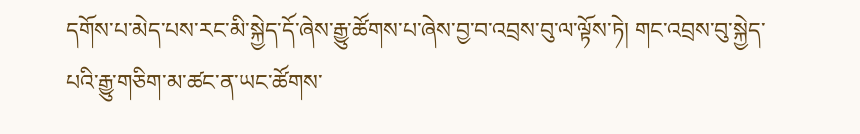དགོས་པ་མེད་པས་རང་མི་སྐྱེད་དོ་ཞེས་རྒྱུ་ཚོགས་པ་ཞེས་བྱ་བ་འབྲས་བུ་ལ་ལྟོས་ཏེ། གང་འབྲས་བུ་སྐྱེད་པའི་རྒྱུ་གཅིག་མ་ཚང་ན་ཡང་ཚོགས་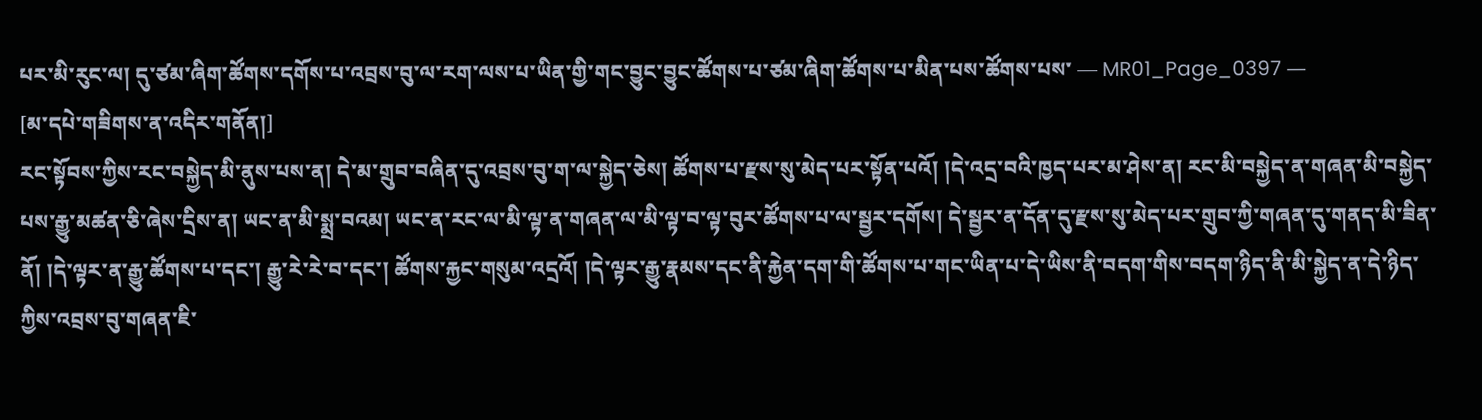པར་མི་རུང་ལ། དུ་ཙམ་ཞིག་ཚོགས་དགོས་པ་འབྲས་བུ་ལ་རག་ལས་པ་ཡིན་གྱི་གང་བྱུང་བྱུང་ཚོགས་པ་ཙམ་ཞིག་ཚོགས་པ་མིན་པས་ཚོགས་པས་ ― MR01_Page_0397 ―
[མ་དཔེ་གཟིགས་ན་འདིར་གནོན།]
རང་སྟོབས་ཀྱིས་རང་བསྐྱེད་མི་ནུས་པས་ན། དེ་མ་གྲུབ་བཞིན་དུ་འབྲས་བུ་ག་ལ་སྐྱེད་ཅེས། ཚོགས་པ་རྫས་སུ་མེད་པར་སྟོན་པའོ། །དེ་འདྲ་བའི་ཁྱད་པར་མ་ཤེས་ན། རང་མི་བསྐྱེད་ན་གཞན་མི་བསྐྱེད་པས་རྒྱུ་མཚན་ཅི་ཞེས་དྲིས་ན། ཡང་ན་མི་སྨྲ་བའམ། ཡང་ན་རང་ལ་མི་ལྟ་ན་གཞན་ལ་མི་ལྟ་བ་ལྟ་བུར་ཚོགས་པ་ལ་སྦྱར་དགོས། དེ་སྦྱར་ན་དོན་དུ་རྫས་སུ་མེད་པར་གྲུབ་ཀྱི་གཞན་དུ་གནད་མི་ཟིན་ནོ། །དེ་ལྟར་ན་རྒྱུ་ཚོགས་པ་དང་། རྒྱུ་རེ་རེ་བ་དང་། ཚོགས་རྐྱང་གསུམ་འདྲའོ། །དེ་ལྟར་རྒྱུ་རྣམས་དང་ནི་རྐྱེན་དག་གི་ཚོགས་པ་གང་ཡིན་པ་དེ་ཡིས་ནི་བདག་གིས་བདག་ཉིད་ནི་མི་སྐྱེད་ན་དེ་ཉིད་ཀྱིས་འབྲས་བུ་གཞན་ཇི་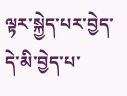ལྟར་སྐྱེད་པར་བྱེད་དེ་མི་བྱེད་པ་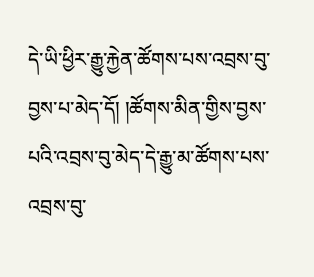དེ་ཡི་ཕྱིར་རྒྱུ་རྐྱེན་ཚོགས་པས་འབྲས་བུ་བྱས་པ་མེད་དོ། །ཚོགས་མིན་གྱིས་བྱས་པའི་འབྲས་བུ་མེད་དེ་རྒྱུ་མ་ཚོགས་པས་འབྲས་བུ་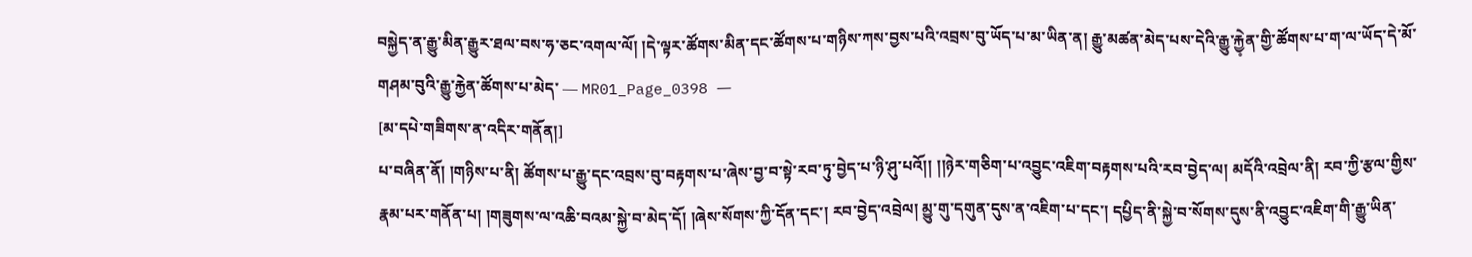བསྐྱེད་ན་རྒྱུ་མིན་རྒྱུར་ཐལ་བས་ཧ་ཅང་འགལ་ལོ། །དེ་ལྟར་ཚོགས་མིན་དང་ཚོགས་པ་གཉིས་ཀས་བྱས་པའི་འབྲས་བུ་ཡོད་པ་མ་ཡིན་ན། རྒྱུ་མཚན་མེད་པས་དེའི་རྒྱུ་རྐྱེ༷ན་གྱི་ཚོགས་པ་ག་ལ་ཡོད་དེ་མོ་གཤམ་བུའི་རྒྱུ་རྐྱེན་ཚོགས་པ་མེད་ ― MR01_Page_0398 ―
[མ་དཔེ་གཟིགས་ན་འདིར་གནོན།]
པ་བཞིན་ནོ། །གཉིས་པ་ནི། ཚོགས་པ་རྒྱུ་དང་འབྲས་བུ་བརྟགས་པ་ཞེས་བྱ་བ་སྟེ་རབ་ཏུ་བྱེད་པ་ཉི་ཤུ་པའོ།། །།ཉེར་གཅིག་པ་འབྱུང་འཇིག་བརྟགས་པའི་རབ་བྱེད་ལ། མདོའི་འབྲེལ་ནི། རབ་ཀྱི་རྩལ་གྱིས་རྣམ་པར་གནོན་པ། །གཟུགས་ལ་འཆི་བའམ་སྐྱེ་བ་མེད་དོ། །ཞེས་སོགས་ཀྱི་དོན་དང་། རབ་བྱེད་འབྲེལ། མྱུ་གུ་དགུན་དུས་ན་འཇིག་པ་དང་། དཔྱིད་ནི་སྐྱེ་བ་སོགས་དུས་ནི་འབྱུང་འཇིག་གི་རྒྱུ་ཡིན་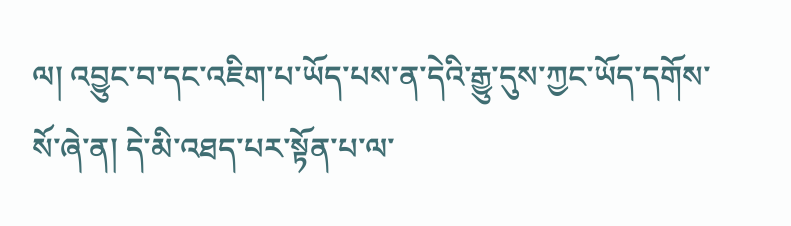ལ། འབྱུང་བ་དང་འཇིག་པ་ཡོད་པས་ན་དེའི་རྒྱུ་དུས་ཀྱང་ཡོད་དགོས་སོ་ཞེ་ན། དེ་མི་འཐད་པར་སྟོན་པ་ལ་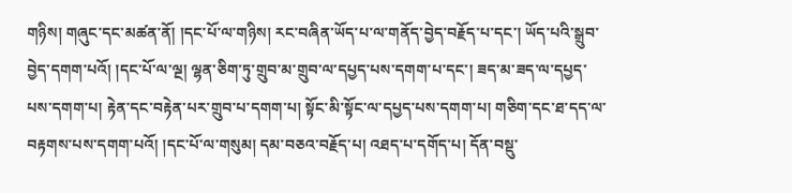གཉིས། གཞུང་དང་མཚན་ནོ། །དང་པོ་ལ་གཉིས། རང་བཞིན་ཡོད་པ་ལ་གནོད་བྱེད་བརྗོད་པ་དང་། ཡོད་པའི་སྒྲུབ་བྱེད་དགག་པའོ། །དང་པོ་ལ་ལྔ། ལྷན་ཅིག་ཏུ་གྲུབ་མ་གྲུབ་ལ་དཔྱད་པས་དགག་པ་དང་། ཟད་མ་ཟད་ལ་དཔྱད་པས་དགག་པ། རྟེན་དང་བརྟེན་པར་གྲུབ་པ་དགག་པ། སྟོང་མི་སྟོང་ལ་དཔྱད་པས་དགག་པ། གཅིག་དང་ཐ་དད་ལ་བརྟགས་པས་དགག་པའོ། །དང་པོ་ལ་གསུམ། དམ་བཅའ་བརྗོད་པ། འཐད་པ་དགོད་པ། དོན་བསྡུ་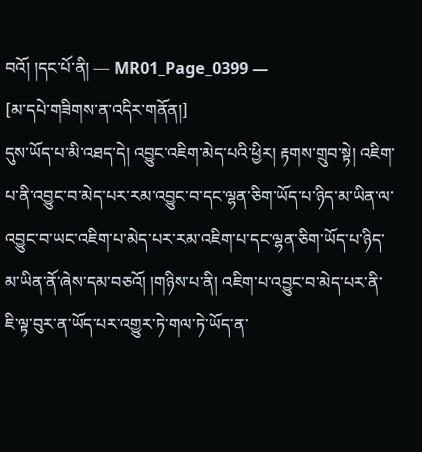བའོ། །དང་པོ་ནི། ― MR01_Page_0399 ―
[མ་དཔེ་གཟིགས་ན་འདིར་གནོན།]
དུས་ཡོད་པ་མི་འཐད་དེ། འབྱུང་འཇིག་མེད་པའི་ཕྱིར། རྟགས་གྲུབ་སྟེ། འཇིག་པ་ནི་འབྱུང་བ་མེད་པར་རམ་འབྱུང་བ་དང་ལྷན་ཅིག་ཡོད་པ་ཉིད་མ་ཡིན་ལ་འབྱུང་བ་ཡང་འཇིག་པ་མེད་པར་རམ་འཇིག་པ་དང་ལྷན་ཅིག་ཡོད་པ་ཉིད་མ་ཡིན་ནོ་ཞེས་དམ་བཅའོ། །གཉིས་པ་ནི། འཇིག་པ་འབྱུང་བ་མེད་པར་ནི་ཇི་ལྟ་བུར་ན་ཡོད་པར་འགྱུར་ཏེ་གལ་ཏེ་ཡོད་ན་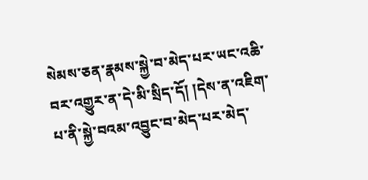སེམས་ཅན་རྣམས་སྐྱེ་བ་མེད་པར་ཡང་འཆི་བར་འགྱུར་ན་དེ་མི་སྲིད་དོ། །དེས་ན་འཇིག་པ་ནི་སྐྱེ་བའམ་འབྱུང་བ་མེད་པར་མེད་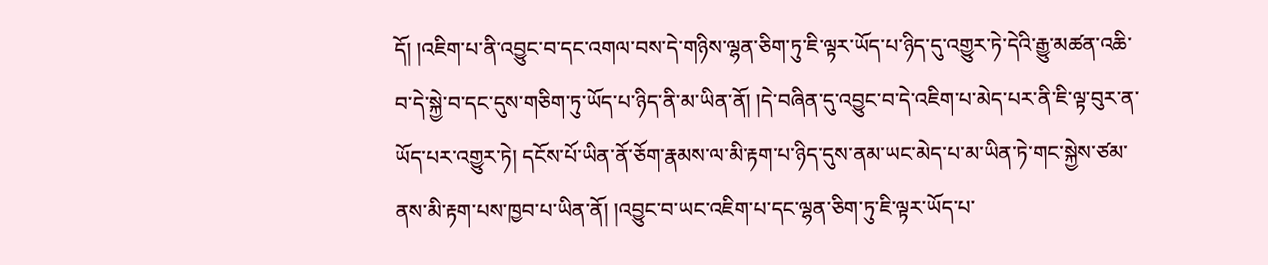དོ། །འཇིག་པ་ནི་འབྱུང་བ་དང་འགལ་བས་དེ་གཉིས་ལྷན་ཅིག་ཏུ་ཇི་ལྟར་ཡོད་པ་ཉིད་དུ་འགྱུར་ཏེ་དེའི་རྒྱུ་མཚན་འཆི་བ་དེ་སྐྱེ་བ་དང་དུས་གཅིག་ཏུ་ཡོད་པ་ཉིད་ནི་མ་ཡིན་ནོ། །དེ་བཞིན་དུ་འབྱུང་བ་དེ་འཇིག་པ་མེད་པར་ནི་ཇི་ལྟ་བུར་ན་ཡོད་པར་འགྱུར་ཏེ། དངོས་པོ་ཡིན་ནོ་ཅོག་རྣམས་ལ་མི་རྟག་པ་ཉིད་དུས་ནམ་ཡང་མེད་པ་མ་ཡིན་ཏེ་གང་སྐྱེས་ཙམ་ནས་མི་རྟག་པས་ཁྱབ་པ་ཡིན་ནོ། །འབྱུང་བ་ཡང་འཇིག་པ་དང་ལྷན་ཅིག་ཏུ་ཇི་ལྟར་ཡོད་པ་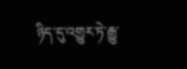ཉིད་དུ་འགྱུར་ཏེ་རྒྱུ་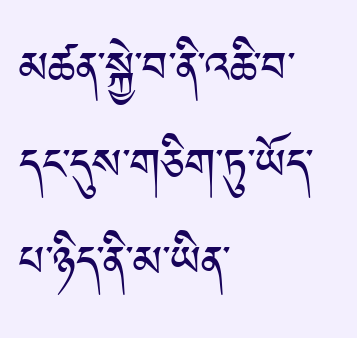མཚན་སྐྱེ་བ་ནི་འཆི་བ་དང་དུས་གཅིག་ཏུ་ཡོད་པ་ཉིད་ནི་མ་ཡིན་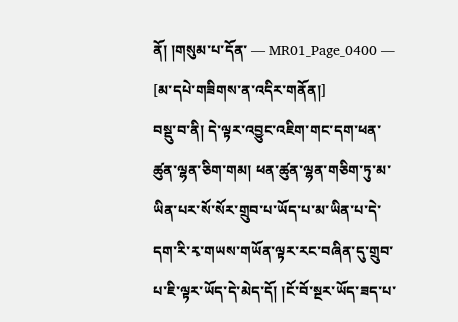ནོ། །གསུམ་པ་དོན་ ― MR01_Page_0400 ―
[མ་དཔེ་གཟིགས་ན་འདིར་གནོན།]
བསྡུ་བ་ནི། དེ་ལྟར་འབྱུང་འཇིག་གང་དག་ཕན་ཚུན་ལྷན་ཅིག་གམ། ཕན་ཚུན་ལྷན་གཅིག་ཏུ་མ་ཡིན་པར་སོ་སོར་གྲུབ་པ་ཡོད་པ་མ་ཡིན་པ་དེ་དག་རི་རྭ་གཡས་གཡོན་ལྟར་རང་བཞིན་དུ་གྲུབ་པ་ཇི་ལྟར་ཡོད་དེ་མེད་དོ། །ངོ་བོ་སྔར་ཡོད་ཟད་པ་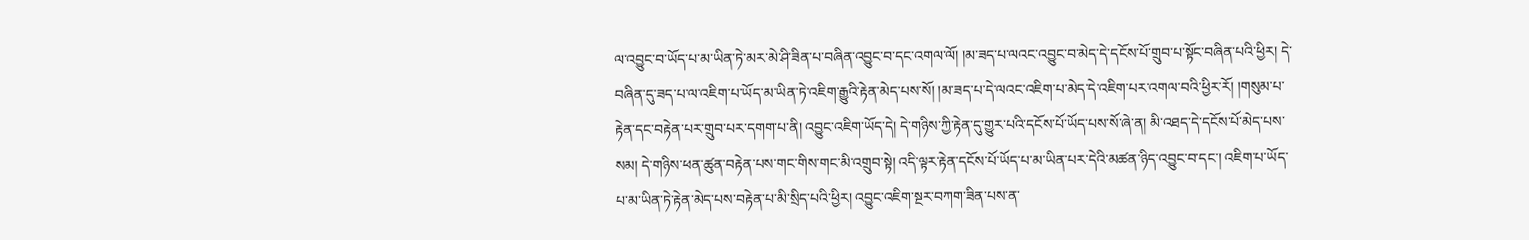ལ་འབྱུང་བ་ཡོད་པ་མ་ཡིན་ཏེ་མར་མེ་ཤི་ཟིན་པ་བཞིན་འབྱུང་བ་དང་འགལ་ལོ། །མ་ཟད་པ་ལའང་འབྱུང་བ་མེད་དེ་དངོས་པོ་གྲུབ་པ་སྟོང་བཞིན་པའི་ཕྱིར། དེ་བཞིན་དུ་ཟད་པ་ལ་འཇིག་པ་ཡོད་མ་ཡིན་ཏེ་འཇིག་རྒྱུའི་རྟེན་མེད་པས་སོ། །མ་ཟད་པ་དེ་ལའང་འཇིག་པ་མེད་དེ་འཇིག་པར་འགལ་བའི་ཕྱིར་རོ། །གསུམ་པ་རྟེན་དང་བརྟེན་པར་གྲུབ་པར་དགག་པ་ནི། འབྱུང་འཇིག་ཡོད་དེ། དེ་གཉིས་ཀྱི་རྟེན་དུ་གྱུར་པའི་དངོས་པོ་ཡོད་པས་སོ་ཞེ་ན། མི་འཐད་དེ་དངོས་པོ་མེད་པས་སམ། དེ་གཉིས་ཕན་ཚུན་བརྟེན་པས་གང་གིས་གང་མི་འགྲུབ་སྟེ། འདི་ལྟར་རྟེན་དངོས་པོ་ཡོད་པ་མ་ཡིན་པར་དེའི་མཚན་ཉིད་འབྱུང་བ་དང་། འཇིག་པ་ཡོད་པ་མ་ཡིན་ཏེ་རྟེན་མེད་པས་བརྟེན་པ་མི་སྲིད་པའི་ཕྱིར། འབྱུང་འཇིག་སྔར་བཀག་ཟིན་པས་ན་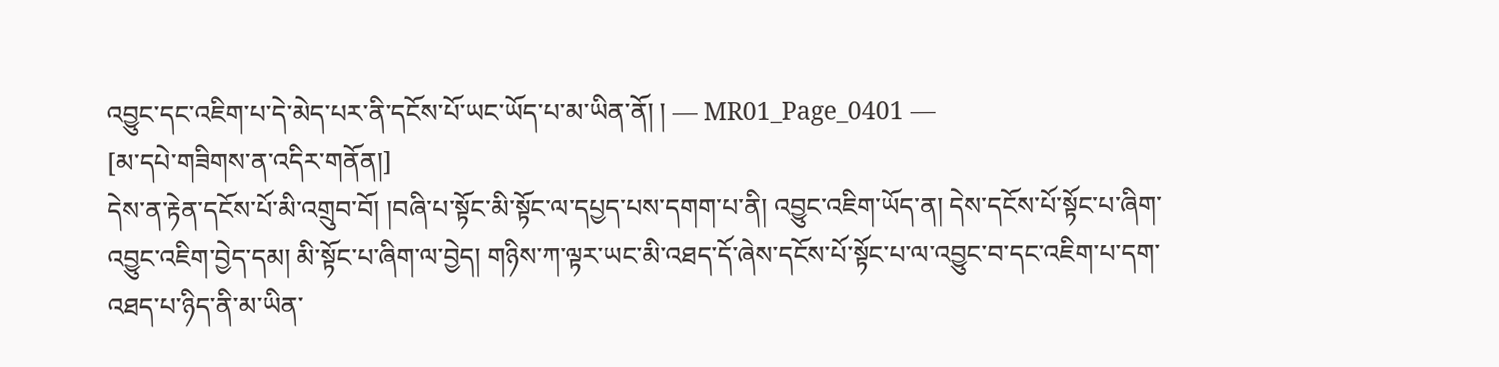འབྱུང་དང་འཇིག་པ་དེ་མེད་པར་ནི་དངོས་པོ་ཡང་ཡོད་པ་མ་ཡིན་ནོ། ། ― MR01_Page_0401 ―
[མ་དཔེ་གཟིགས་ན་འདིར་གནོན།]
དེས་ན་རྟེན་དངོས་པོ་མི་འགྲུབ་བོ། །བཞི་པ་སྟོང་མི་སྟོང་ལ་དཔྱད་པས་དགག་པ་ནི། འབྱུང་འཇིག་ཡོད་ན། དེས་དངོས་པོ་སྟོང་པ་ཞིག་འབྱུང་འཇིག་བྱེད་དམ། མི་སྟོང་པ་ཞིག་ལ་བྱེད། གཉིས་ཀ་ལྟར་ཡང་མི་འཐད་དོ་ཞེས་དངོས་པོ་སྟོང་པ་ལ་འབྱུང་བ་དང་འཇིག་པ་དག་འཐད་པ་ཉིད་ནི་མ་ཡིན་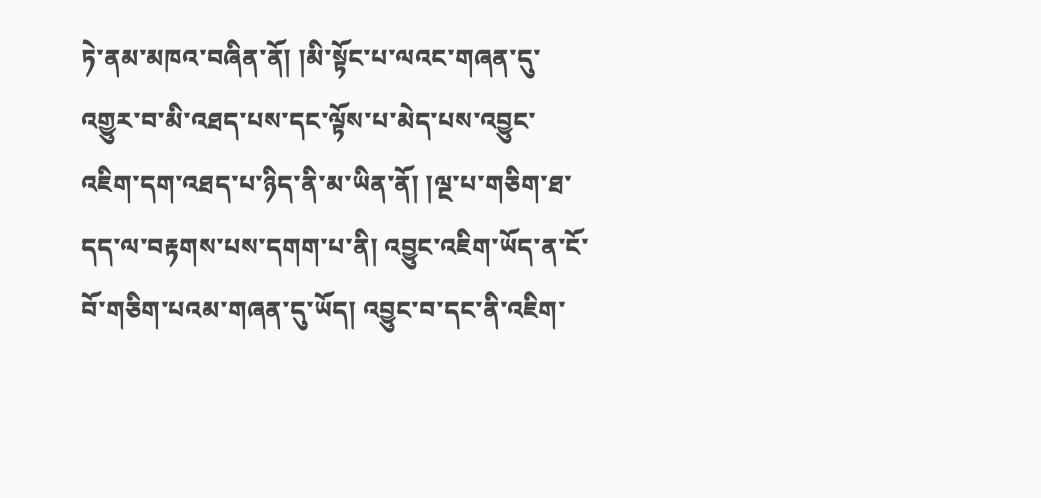ཏེ་ནམ་མཁའ་བཞིན་ནོ། །མི་སྟོང་པ་ལའང་གཞན་དུ་འགྱུར་བ་མི་འཐད་པས་དང་ལྟོས་པ་མེད་པས་འབྱུང་འཇིག་དག་འཐད་པ་ཉིད་ནི་མ་ཡིན་ནོ། །ལྔ་པ་གཅིག་ཐ་དད་ལ་བརྟགས་པས་དགག་པ་ནི། འབྱུང་འཇིག་ཡོད་ན་ངོ་བོ་གཅིག་པའམ་གཞན་དུ་ཡོད། འབྱུང་བ་དང་ནི་འཇིག་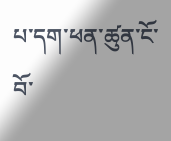པ་དག་ཕན་ཚུན་ངོ་བོ་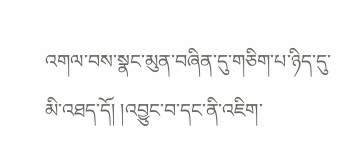འགལ་བས་སྣང་མུན་བཞིན་དུ་གཅིག་པ་ཉིད་དུ་མི་འཐད་དོ། །འབྱུང་བ་དང་ནི་འཇིག་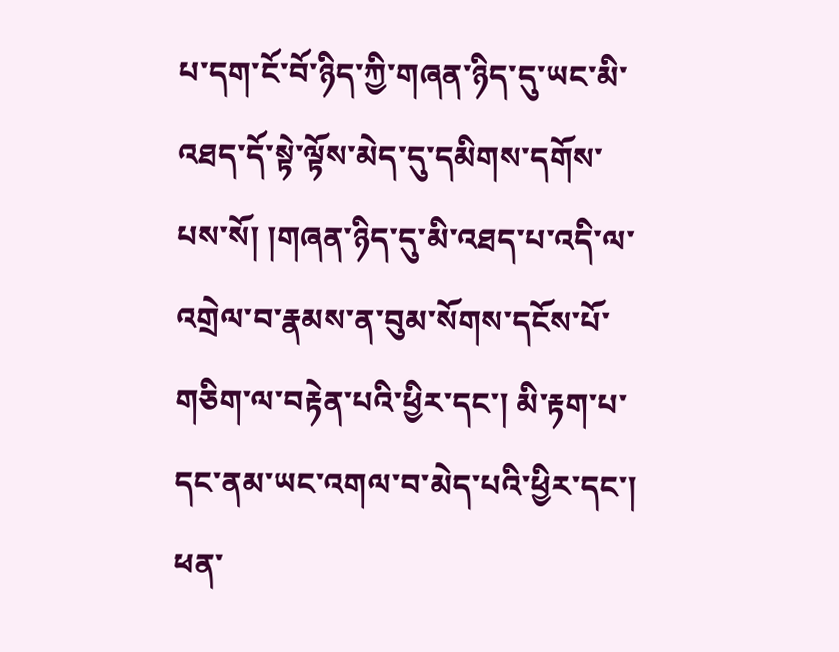པ་དག་ངོ་བོ་ཉིད་ཀྱི་གཞན་ཉིད་དུ་ཡང་མི་འཐད་དོ་སྟེ་ལྟོས་མེད་དུ་དམིགས་དགོས་པས་སོ། །གཞན་ཉིད་དུ་མི་འཐད་པ་འདི་ལ་འགྲེལ་བ་རྣམས་ན་བུམ་སོགས་དངོས་པོ་གཅིག་ལ་བརྟེན་པའི་ཕྱིར་དང་། མི་རྟག་པ་དང་ནམ་ཡང་འགལ་བ་མེད་པའི་ཕྱིར་དང་། ཕན་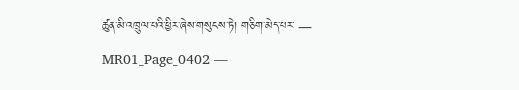ཚུན་མི་འཁྲུལ་པའི་ཕྱིར་ཞེས་གསུངས་ཏེ། གཅིག་མེད་པར་ ― MR01_Page_0402 ―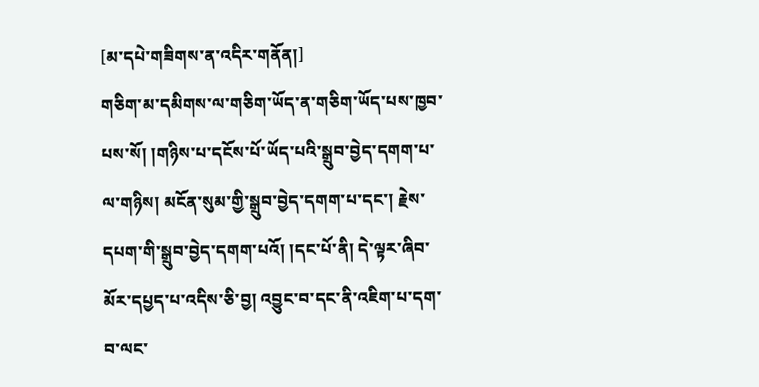[མ་དཔེ་གཟིགས་ན་འདིར་གནོན།]
གཅིག་མ་དམིགས་ལ་གཅིག་ཡོད་ན་གཅིག་ཡོད་པས་ཁྱབ་པས་སོ། །གཉིས་པ་དངོས་པོ་ཡོད་པའི་སྒྲུབ་བྱེད་དགག་པ་ལ་གཉིས། མངོན་སུམ་གྱི་སྒྲུབ་བྱེད་དགག་པ་དང་། རྗེས་དཔག་གི་སྒྲུབ་བྱེད་དགག་པའོ། །དང་པོ་ནི། དེ་ལྟར་ཞིབ་མོར་དཔྱད་པ་འདིས་ཅི་བྱ། འབྱུང་བ་དང་ནི་འཇིག་པ་དག་བ་ལང་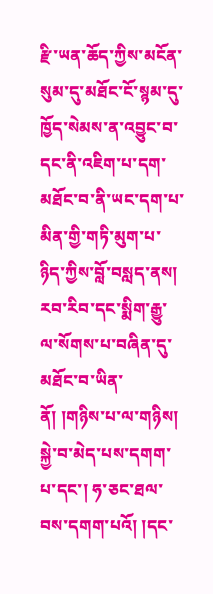རྫི་ཡན་ཆོད་ཀྱིས་མངོན་སུམ་དུ་མཐོང་ངོ་སྙམ་དུ་ཁྱོད་སེམས་ན་འབྱུང་བ་དང་ནི་འཇིག་པ་དག་མཐོང་བ་ནི་ཡང་དག་པ་མིན་གྱི་གཏི་མུག་པ་ཉིད་ཀྱིས་བློ་བསླད་ནས། རབ་རིབ་དང་སྨིག་རྒྱུ་ལ་སོགས་པ་བཞིན་དུ་མཐོང་བ་ཡིན་ནོ། །གཉིས་པ་ལ་གཉིས། སྐྱེ་བ་མེད་པས་དགག་པ་དང་། ཧ་ཅང་ཐལ་བས་དགག་པའོ། །དང་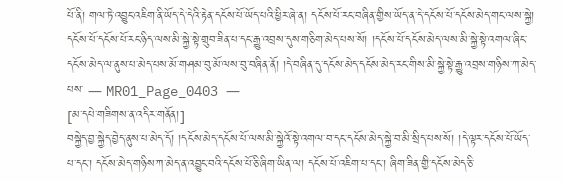པོ་ནི། གལ་ཏེ་འབྱུང་འཇིག་ནི་ཡོད་དེ་དེའི་རྟེན་དངོས་པོ་ཡོད་པའི་ཕྱིར་ཞེ་ན། དངོས་པོ་རང་བཞིན་གྱིས་ཡོད་ན་དེ་དངོས་པོ་དངོས་མེད་གང་ལས་སྐྱེ། དངོས་པོ་དངོས་པོ་རང་ཉིད་ལས་མི་སྐྱེ་སྟེ་གྲུབ་ཟིན་པ་དང་རྒྱུ་འབྲས་དུས་གཅིག་མེད་པས་སོ། །དངོས་པོ་དངོས་མེད་ལས་མི་སྐྱེ་སྟེ་འགལ་ཞིང་དངོས་མེད་ལ་ནུས་པ་མེད་པས་མོ་གཤམ་བུ་མོ་ལས་བུ་བཞིན་ནོ། །དེ་བཞིན་དུ་དངོས་མེད་དངོས་མེད་རང་གིས་མི་སྐྱེ་སྟེ་རྒྱུ་འབྲས་གཉིས་ཀ་མེད་པས་ ― MR01_Page_0403 ―
[མ་དཔེ་གཟིགས་ན་འདིར་གནོན།]
བསྐྱེད་བྱ་སྐྱེད་བྱེད་ནུས་པ་མེད་དོ། །དངོས་མེད་དངོས་པོ་ལས་མི་སྐྱེའོ་སྟེ་འགལ་བ་དང་དངོས་མེད་སྐྱེ་བ་མི་སྲིད་པས་སོ། །དེ་ལྟར་དངོས་པོ་ཡོད་པ་དང་། དངོས་མེད་གཉིས་ཀ་མེད་ན་འབྱུང་བའི་དངོས་པོ་ཅི་ཞིག་ཡིན་ལ། དངོས་པོ་འཇིག་པ་དང་། ཞིག་ཟིན་གྱི་དངོས་མེད་ཅི་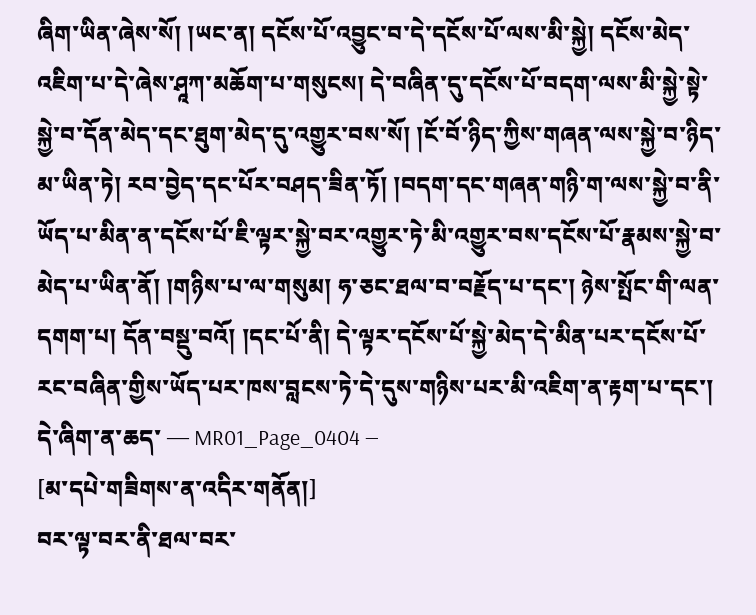ཞིག་ཡིན་ཞེས་སོ། །ཡང་ན། དངོས་པོ་འབྱུང་བ་དེ་དངོས་པོ་ལས་མི་སྐྱེ། དངོས་མེད་འཇིག་པ་དེ་ཞེས་ཤཱཀ་མཆོག་པ་གསུངས། དེ་བཞིན་དུ་དངོས་པོ་བདག་ལས་མི་སྐྱེ་སྟེ་སྐྱེ་བ་དོན་མེད་དང་ཐུག་མེད་དུ་འགྱུར་བས་སོ། །ངོ་བོ་ཉིད་ཀྱིས་གཞན་ལས་སྐྱེ་བ་ཉིད་མ་ཡིན་ཏེ། རབ་བྱེད་དང་པོར་བཤད་ཟིན་ཏོ། །བདག་དང་གཞན་གཉི་ག་ལས་སྐྱེ་བ་ནི་ཡོད་པ་མིན་ན་དངོས་པོ་ཇི་ལྟར་སྐྱེ་བར་འགྱུར་ཏེ་མི་འགྱུར་བས་དངོས་པོ་རྣམས་སྐྱེ་བ་མེད་པ་ཡིན་ནོ། །གཉིས་པ་ལ་གསུམ། ཧ་ཅང་ཐལ་བ་བརྗོད་པ་དང་། ཉེས་སྤོང་གི་ལན་དགག་པ། དོན་བསྡུ་བའོ། །དང་པོ་ནི། དེ་ལྟར་དངོས་པོ་སྐྱེ་མེད་དེ་མིན་པར་དངོས་པོ་རང་བཞིན་གྱིས་ཡོད་པར་ཁས་བླངས་ཏེ་དེ་དུས་གཉིས་པར་མི་འཇིག་ན་རྟག་པ་དང་། དེ་ཞིག་ན་ཆད་ ― MR01_Page_0404 ―
[མ་དཔེ་གཟིགས་ན་འདིར་གནོན།]
བར་ལྟ་བར་ནི་ཐལ་བར་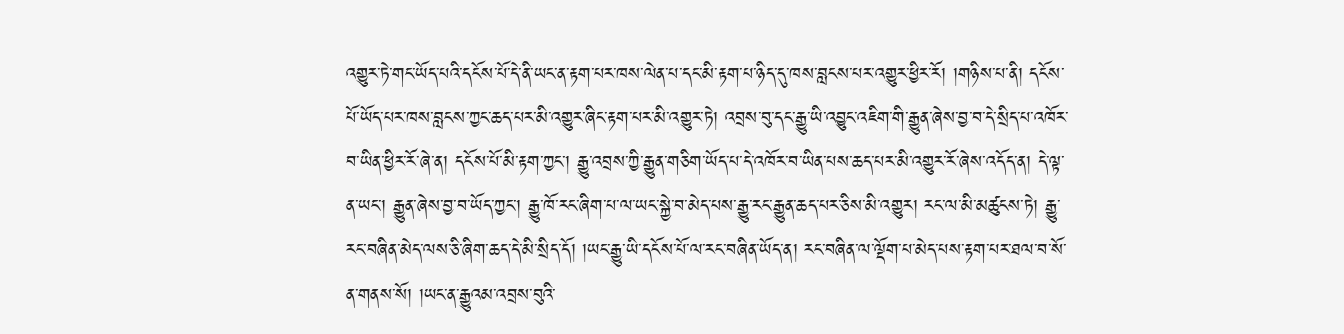འགྱུར་ཏེ་གང་ཡོད་པའི་དངོས་པོ་དེ་ནི་ཡང་ན་རྟག་པར་ཁས་ལེན་པ་དང་མི་རྟག་པ་ཉིད་དུ་ཁས་བླངས་པར་འགྱུར་ཕྱིར་རོ། །གཉིས་པ་ནི། དངོས་པོ་ཡོད་པར་ཁས་བླངས་ཀྱང་ཆད་པར་མི་འགྱུར་ཞིང་རྟག་པར་མི་འགྱུར་ཏེ། འབྲས་བུ་དང་རྒྱུ་ཡི་འབྱུང་འཇིག་གི་རྒྱུན་ཞེས་བྱ་བ་དེ་སྲིད་པ་འཁོར་བ་ཡིན་ཕྱིར་རོ་ཞེ་ན། དངོས་པོ་མི་རྟག་ཀྱང་། རྒྱུ་འབྲས་ཀྱི་རྒྱུན་གཅིག་ཡོད་པ་དེ་འཁོར་བ་ཡིན་པས་ཆད་པར་མི་འགྱུར་རོ་ཞེས་འདོད་ན། དེ་ལྟ་ན་ཡང་། རྒྱུན་ཞེས་བྱ་བ་ཡོད་ཀྱང་། རྒྱུ་ཁོ་རང་ཞིག་པ་ལ་ཡང་སྐྱེ་བ་མེད་པས་རྒྱུ་རང་རྒྱུན་ཆད་པར་ཅིས་མི་འགྱུར། རང་ལ་མི་མཚུངས་ཏེ། རྒྱུ་རང་བཞིན་མེད་ལས་ཅི་ཞིག་ཆད་དེ་མི་སྲིད་དོ། །ཡང་རྒྱུ་ཡི་དངོས་པོ་ལ་རང་བཞིན་ཡོད་ན། རང་བཞིན་ལ་ལྡོག་པ་མེད་པས་རྟག་པར་ཐལ་བ་སོ་ན་གནས་སོ། །ཡང་ན་རྒྱུའམ་འབྲས་བུའི་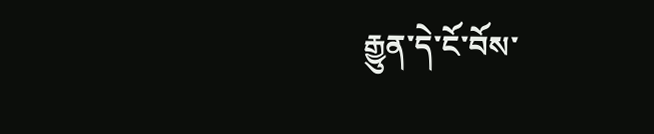རྒྱུན་དེ་ངོ་བོས་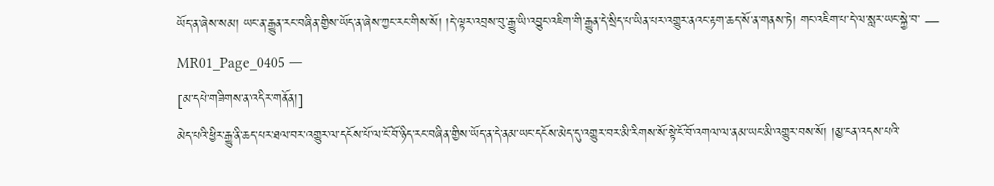ཡོད་ན་ཞེས་སམ། ཡང་ན་རྒྱུན་རང་བཞིན་གྱིས་ཡོད་ན་ཞེས་ཀྱང་རང་གིས་སོ། །དེ་ལྟར་འབྲས་བུ་རྒྱུ་ཡི་འབྱུང་འཇིག་གི་རྒྱུན་དེ་སྲིད་པ་ཡིན་པར་འགྱུར་ནའང་རྟག་ཆད་སོ་ན་གནས་ཏེ། གང་འཇིག་པ་དེ་ལ་སླར་ཡང་སྐྱེ་བ་ ― MR01_Page_0405 ―
[མ་དཔེ་གཟིགས་ན་འདིར་གནོན།]
མེད་པའི་ཕྱིར་རྒྱུ་ནི་ཆད་པར་ཐལ་བར་འགྱུར་ལ་དངོས་པོ་ལ་ངོ་བོ་ཉིད་རང་བཞིན་གྱིས་ཡོད་ན་དེ་ནམ་ཡང་དངོས་མེད་དུ་འགྱུར་བར་མི་རིགས་སོ་སྟེ་ངོ་བོ་འགལ་ལ་ནམ་ཡང་མི་འགྱུར་བས་སོ། །མྱ་ངན་འདས་པའི་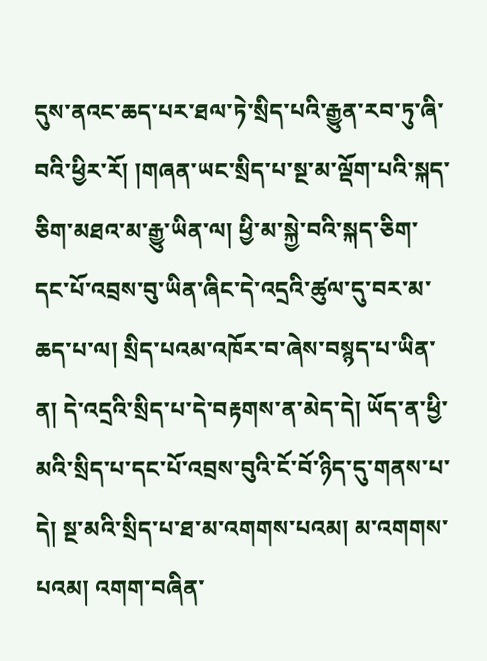དུས་ནའང་ཆད་པར་ཐལ་ཏེ་སྲིད་པའི་རྒྱུན་རབ་ཏུ་ཞི་བའི་ཕྱིར་རོ། །གཞན་ཡང་སྲིད་པ་སྔ་མ་ལྡོག་པའི་སྐད་ཅིག་མཐའ་མ་རྒྱུ་ཡིན་ལ། ཕྱི་མ་སྐྱེ་བའི་སྐད་ཅིག་དང་པོ་འབྲས་བུ་ཡིན་ཞིང་དེ་འདྲའི་ཚུལ་དུ་བར་མ་ཆད་པ་ལ། སྲིད་པའམ་འཁོར་བ་ཞེས་བསྙད་པ་ཡིན་ན། དེ་འདྲའི་སྲིད་པ་དེ་བརྟགས་ན་མེད་དེ། ཡོད་ན་ཕྱི་མའི་སྲིད་པ་དང་པོ་འབྲས་བུའི་ངོ་བོ་ཉིད་དུ་གནས་པ་དེ། སྔ་མའི་སྲིད་པ་ཐ་མ་འགགས་པའམ། མ་འགགས་པའམ། འགག་བཞིན་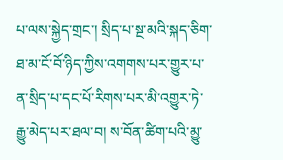པ་ལས་སྐྱེད་གྲང་། སྲིད་པ་སྔ་མའི་སྐད་ཅིག་ཐ་མ་ངོ་བོ་ཉིད་ཀྱིས་འགགས་པར་གྱུར་པ་ན་སྲིད་པ་དང་པོ་རིགས་པར་མི་འགྱུར་ཏེ་རྒྱུ་མེད་པར་ཐལ་བ། ས་བོན་ཚིག་པའི་མྱུ་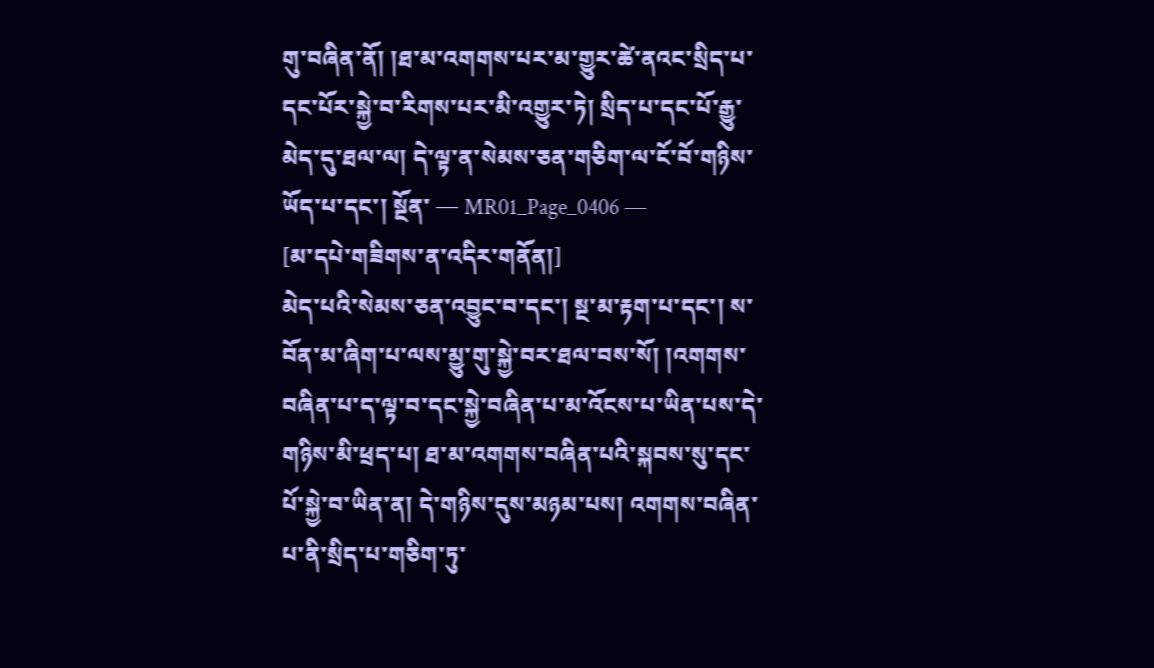གུ་བཞིན་ནོ། །ཐ་མ་འགགས་པར་མ་གྱུར་ཚེ་ནའང་སྲིད་པ་དང་པོར་སྐྱེ་བ་རིགས་པར་མི་འགྱུར་ཏེ། སྲིད་པ་དང་པོ་རྒྱུ་མེད་དུ་ཐལ་ལ། དེ་ལྟ་ན་སེམས་ཅན་གཅིག་ལ་ངོ་བོ་གཉིས་ཡོད་པ་དང་། སྔོན་ ― MR01_Page_0406 ―
[མ་དཔེ་གཟིགས་ན་འདིར་གནོན།]
མེད་པའི་སེམས་ཅན་འབྱུང་བ་དང་། སྔ་མ་རྟག་པ་དང་། ས་བོན་མ་ཞིག་པ་ལས་མྱུ་གུ་སྐྱེ་བར་ཐལ་བས་སོ། །འགགས་བཞིན་པ་ད་ལྟ་བ་དང་སྐྱེ་བཞིན་པ་མ་འོངས་པ་ཡིན་པས་དེ་གཉིས་མི་ཕྲད་པ། ཐ་མ་འགགས་བཞིན་པའི་སྐབས་སུ་དང་པོ་སྐྱེ་བ་ཡིན་ན། དེ་གཉིས་དུས་མཉམ་པས། འགགས་བཞིན་པ་ནི་སྲིད་པ་གཅིག་ཏུ་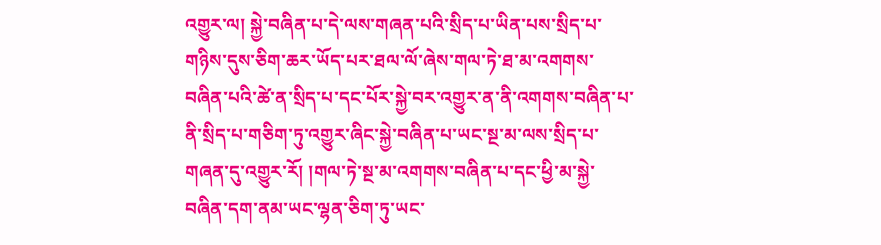འགྱུར་ལ། སྐྱེ་བཞིན་པ་དེ་ལས་གཞན་པའི་སྲིད་པ་ཡིན་པས་སྲིད་པ་གཉིས་དུས་ཅིག་ཆར་ཡོད་པར་ཐལ་ལོ་ཞེས་གལ་ཏེ་ཐ་མ་འགགས་བཞིན་པའི་ཚེ་ན་སྲིད་པ་དང་པོར་སྐྱེ་བར་འགྱུར་ན་ནི་འགགས་བཞིན་པ་ནི་སྲིད་པ་གཅིག་ཏུ་འགྱུར་ཞིང་སྐྱེ་བཞིན་པ་ཡང་སྔ་མ་ལས་སྲིད་པ་གཞན་དུ་འགྱུར་རོ། །གལ་ཏེ་སྔ་མ་འགགས་བཞིན་པ་དང་ཕྱི་མ་སྐྱེ་བཞིན་དག་ནམ་ཡང་ལྷན་ཅིག་ཏུ་ཡང་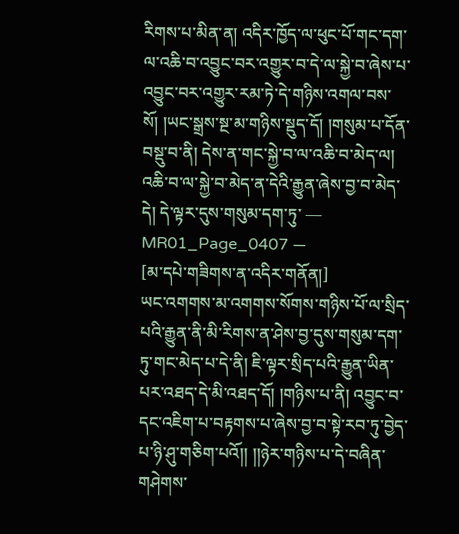རིགས་པ་མིན་ན། འདིར་ཁྱོད་ལ་ཕུང་པོ་གང་དག་ལ་འཆི་བ་འབྱུང་བར་འགྱུར་བ་དེ་ལ་སྐྱེ་བ་ཞེས་པ་འབྱུང་བར་འགྱུར་རམ་ཏེ་དེ་གཉིས་འགལ་བས་སོ། །ཡང་སྒྲས་སྔ་མ་གཉིས་སྡུད་དོ། །གསུམ་པ་དོན་བསྡུ་བ་ནི། དེས་ན་གང་སྐྱེ་བ་ལ་འཆི་བ་མེད་ལ། འཆི་བ་ལ་སྐྱེ་བ་མེད་ན་དེའི་རྒྱུན་ཞེས་བྱ་བ་མེད་དེ། དེ་ལྟར་དུས་གསུམ་དག་ཏུ་ ― MR01_Page_0407 ―
[མ་དཔེ་གཟིགས་ན་འདིར་གནོན།]
ཡང་འགགས་མ་འགགས་སོགས་གཉིས་པོ་ལ་སྲིད་པའི་རྒྱུན་ནི་མི་རིགས་ན་ཤེས་བྱ་དུས་གསུམ་དག་ཏུ་གང་མེད་པ་དེ་ནི། ཇི་ལྟར་སྲིད་པའི་རྒྱུན་ཡིན་པར་འཐད་དེ་མི་འཐད་དོ། །གཉིས་པ་ནི། འབྱུང་བ་དང་འཇིག་པ་བརྟགས་པ་ཞེས་བྱ་བ་སྟེ་རབ་ཏུ་བྱེད་པ་ཉི་ཤུ་གཅིག་པའོ།། །།ཉེར་གཉིས་པ་དེ་བཞིན་གཤེགས་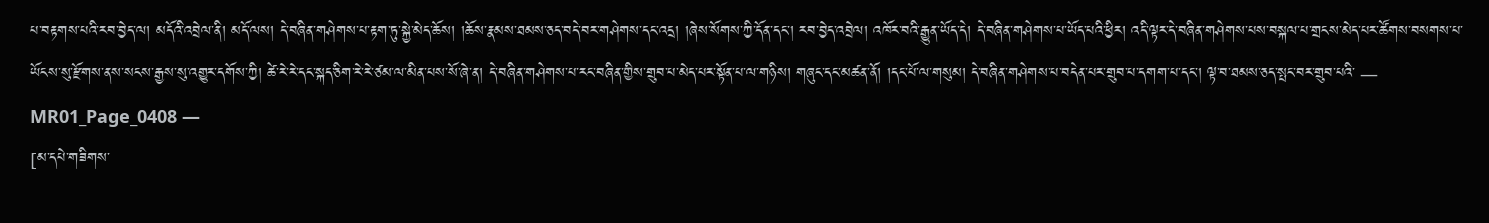པ་བརྟགས་པའི་རབ་བྱེད་ལ། མདོའི་འབྲེལ་ནི། མདོ་ལས། དེ་བཞིན་གཤེགས་པ་རྟག་ཏུ་སྐྱེ་མེད་ཆོས། །ཆོས་རྣམས་ཐམས་ཅད་བདེ་བར་གཤེགས་དང་འདྲ། །ཞེས་སོགས་ཀྱི་དོན་དང་། རབ་བྱེད་འབྲེལ། འཁོར་བའི་རྒྱུན་ཡོད་དེ། དེ་བཞིན་གཤེགས་པ་ཡོད་པའི་ཕྱིར། འདི་ལྟར་དེ་བཞིན་གཤེགས་པས་བསྐལ་པ་གྲངས་མེད་པར་ཚོགས་བསགས་པ་ཡོངས་སུ་རྫོགས་ནས་སངས་རྒྱས་སུ་འགྱུར་དགོས་ཀྱི། ཚེ་རེ་རེ་དང་སྐད་ཅིག་རེ་རེ་ཙམ་ལ་མིན་པས་སོ་ཞེ་ན། དེ་བཞིན་གཤེགས་པ་རང་བཞིན་གྱིས་གྲུབ་པ་མེད་པར་སྟོན་པ་ལ་གཉིས། གཞུང་དང་མཚན་ནོ། །དང་པོ་ལ་གསུམ། དེ་བཞིན་གཤེགས་པ་བདེན་པར་གྲུབ་པ་དགག་པ་དང་། ལྟ་བ་ཐམས་ཅད་སྤང་བར་གྲུབ་པའི་ ― MR01_Page_0408 ―
[མ་དཔེ་གཟིགས་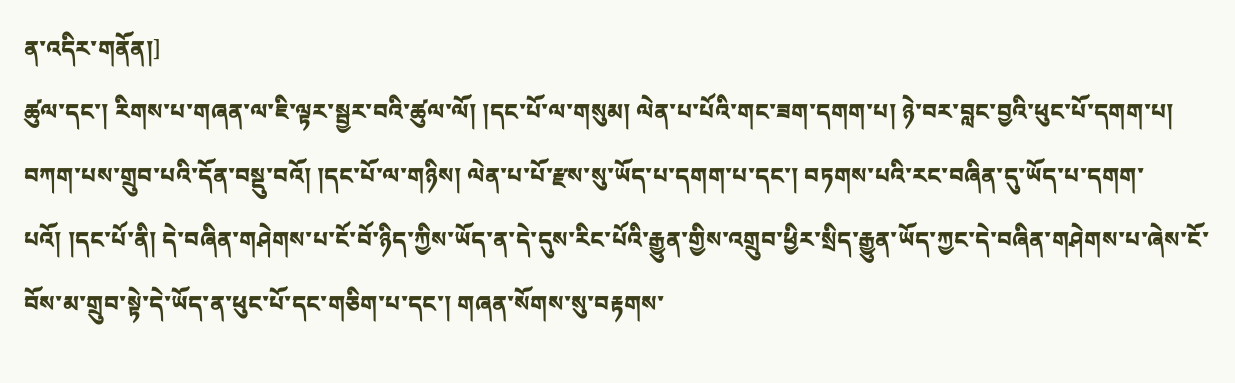ན་འདིར་གནོན།]
ཚུལ་དང་། རིགས་པ་གཞན་ལ་ཇི་ལྟར་སྦྱར་བའི་ཚུལ་ལོ། །དང་པོ་ལ་གསུམ། ལེན་པ་པོའི་གང་ཟག་དགག་པ། ཉེ་བར་བླང་བྱའི་ཕུང་པོ་དགག་པ། བཀག་པས་གྲུབ་པའི་དོན་བསྡུ་བའོ། །དང་པོ་ལ་གཉིས། ལེན་པ་པོ་རྫས་སུ་ཡོད་པ་དགག་པ་དང་། བཏགས་པའི་རང་བཞིན་དུ་ཡོད་པ་དགག་པའོ། །དང་པོ་ནི། དེ་བཞིན་གཤེགས་པ་ངོ་བོ་ཉིད་ཀྱིས་ཡོད་ན་དེ་དུས་རིང་པོའི་རྒྱུན་གྱིས་འགྲུབ་ཕྱིར་སྲིད་རྒྱུན་ཡོད་ཀྱང་དེ་བཞིན་གཤེགས་པ་ཞེས་ངོ་བོས་མ་གྲུབ་སྟེ་དེ་ཡོད་ན་ཕུང་པོ་དང་གཅིག་པ་དང་། གཞན་སོགས་སུ་བརྟགས་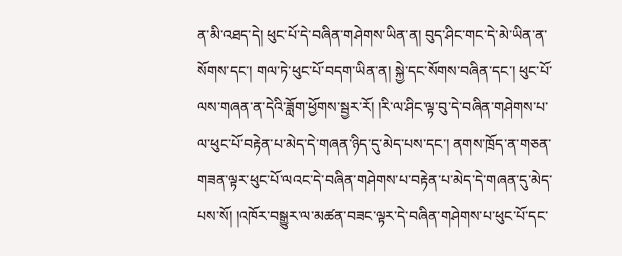ན་མི་འཐད་དེ། ཕུང་པོ་དེ་བཞིན་གཤེགས་ཡིན་ན། བུད་ཤིང་གང་དེ་མེ་ཡིན་ན་སོགས་དང་། གལ་ཏེ་ཕུང་པོ་བདག་ཡིན་ན། སྐྱེ་དང་སོགས་བཞིན་དང་། ཕུང་པོ་ལས་གཞན་ན་དེའི་ཟློག་ཕྱོགས་སྦྱར་རོ། །རི་ལ་ཤིང་ལྟ་བུ་དེ་བཞིན་གཤེགས་པ་ལ་ཕུང་པོ་བརྟེན་པ་མེད་དེ་གཞན་ཉིད་དུ་མེད་པས་དང་། ནགས་ཁྲོད་ན་གཅན་གཟན་ལྟར་ཕུང་པོ་ལའང་དེ་བཞིན་གཤེགས་པ་བརྟེན་པ་མེད་དེ་གཞན་དུ་མེད་པས་སོ། །འཁོར་བསྒྱུར་ལ་མཚན་བཟང་ལྟར་དེ་བཞིན་གཤེགས་པ་ཕུང་པོ་དང་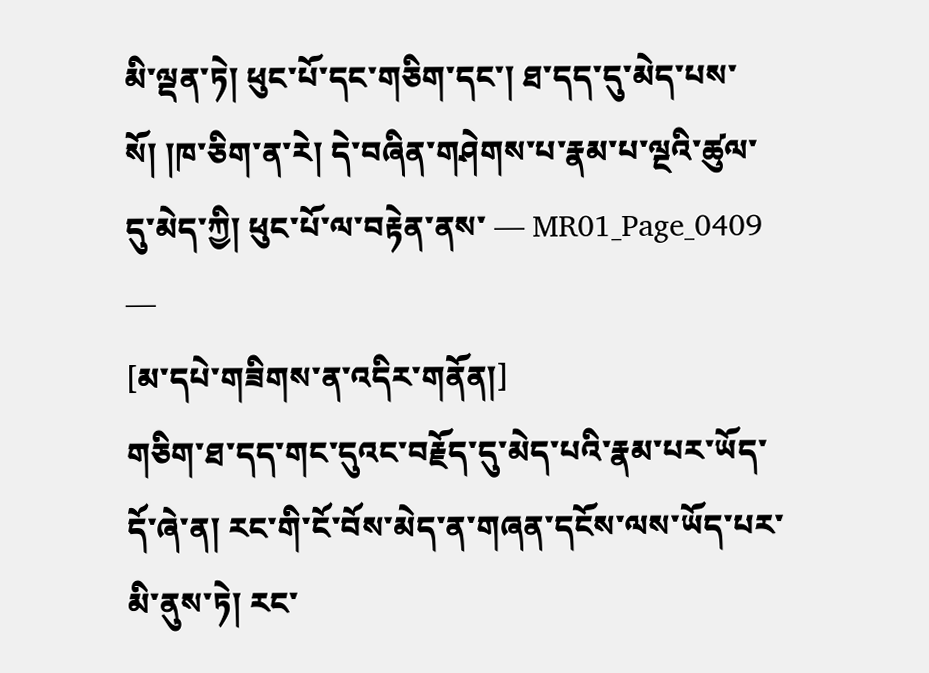མི་ལྡན་ཏེ། ཕུང་པོ་དང་གཅིག་དང་། ཐ་དད་དུ་མེད་པས་སོ། །ཁ་ཅིག་ན་རེ། དེ་བཞིན་གཤེགས་པ་རྣམ་པ་ལྔའི་ཚུལ་དུ་མེད་ཀྱི། ཕུང་པོ་ལ་བརྟེན་ནས་ ― MR01_Page_0409 ―
[མ་དཔེ་གཟིགས་ན་འདིར་གནོན།]
གཅིག་ཐ་དད་གང་དུའང་བརྗོད་དུ་མེད་པའི་རྣམ་པར་ཡོད་དོ་ཞེ་ན། རང་གི་ངོ་བོས་མེད་ན་གཞན་དངོས་ལས་ཡོད་པར་མི་ནུས་ཏེ། རང་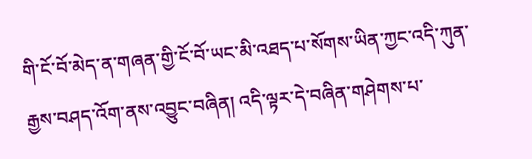གི་ངོ་བོ་མེད་ན་གཞན་གྱི་ངོ་བོ་ཡང་མི་འཐད་པ་སོགས་ཡིན་ཀྱང་འདི་ཀུན་རྒྱས་བཤད་འོག་ནས་འབྱུང་བཞིན། འདི་ལྟར་དེ་བཞིན་གཤེགས་པ་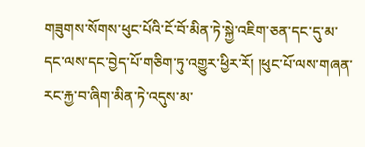གཟུགས་སོགས་ཕུང་པོའི་ངོ་བོ་མིན་ཏེ་སྐྱེ་འཇིག་ཅན་དང་དུ་མ་དང་ལས་དང་བྱེད་པོ་གཅིག་ཏུ་འགྱུར་ཕྱིར་རོ། །ཕུང་པོ་ལས་གཞན་རང་རྐྱ་བ་ཞིག་མིན་ཏེ་འདུས་མ་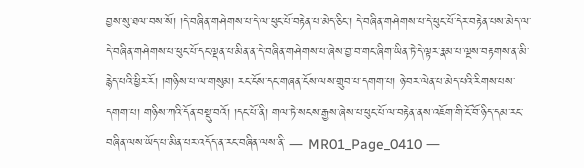བྱས་སུ་ཐལ་བས་སོ། །དེ་བཞིན་གཤེགས་པ་དེ་ལ་ཕུང་པོ་བརྟེན་པ་མེད་ཅིང་། དེ་བཞིན་གཤེགས་པ་དེ་ཕུང་པོ་དེར་བརྟེན་པས་མེད་ལ་དེ་བཞིན་གཤེགས་པ་ཕུང་པོ་དང་ལྡན་པ་མིན་ན་དེ་བཞིན་གཤེགས་པ་ཞེས་བྱ་བ་གང་ཞིག་ཡིན་ཏེ་དེ་ལྟར་རྣམ་པ་ལྔས་བརྟགས་ན་མི་རྙེད་པའི་ཕྱིར་རོ། །གཉིས་པ་ལ་གསུམ། རང་ངོས་དང་གཞན་ངོས་ལས་གྲུབ་པ་དགག་པ། ཉེ་བར་ལེན་པ་མེད་པའི་རིགས་པས་དགག་པ། གཉིས་ཀའི་དོན་བསྡུ་བའོ། །དང་པོ་ནི། གལ་ཏེ་སངས་རྒྱས་ཞེས་པ་ཕུང་པོ་ལ་བརྟེན་ནས་འཇོག་གི་ངོ་བོ་ཉིད་དམ་རང་བཞིན་ལས་ཡོད་པ་མིན་པར་འདོད་ན་རང་བཞིན་ལས་ནི་ ― MR01_Page_0410 ―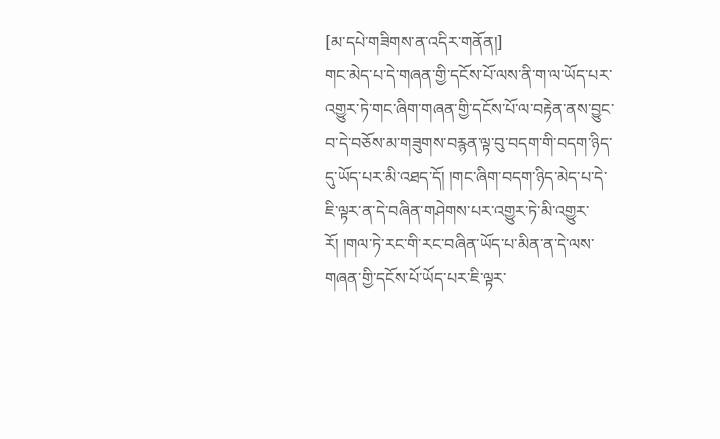[མ་དཔེ་གཟིགས་ན་འདིར་གནོན།]
གང་མེད་པ་དེ་གཞན་གྱི་དངོས་པོ་ལས་ནི་ག་ལ་ཡོད་པར་འགྱུར་ཏེ་གང་ཞིག་གཞན་གྱི་དངོས་པོ་ལ་བརྟེན་ནས་བྱུང་བ་དེ་བཅོས་མ་གཟུགས་བརྙན་ལྟ་བུ་བདག་གི་བདག་ཉིད་དུ་ཡོད་པར་མི་འཐད་དོ། །གང་ཞིག་བདག་ཉིད་མེད་པ་དེ་ཇི་ལྟར་ན་དེ་བཞིན་གཤེགས་པར་འགྱུར་ཏེ་མི་འགྱུར་རོ། །གལ་ཏེ་རང་གི་རང་བཞིན་ཡོད་པ་མིན་ན་དེ་ལས་གཞན་གྱི་དངོས་པོ་ཡོད་པར་ཇི་ལྟར་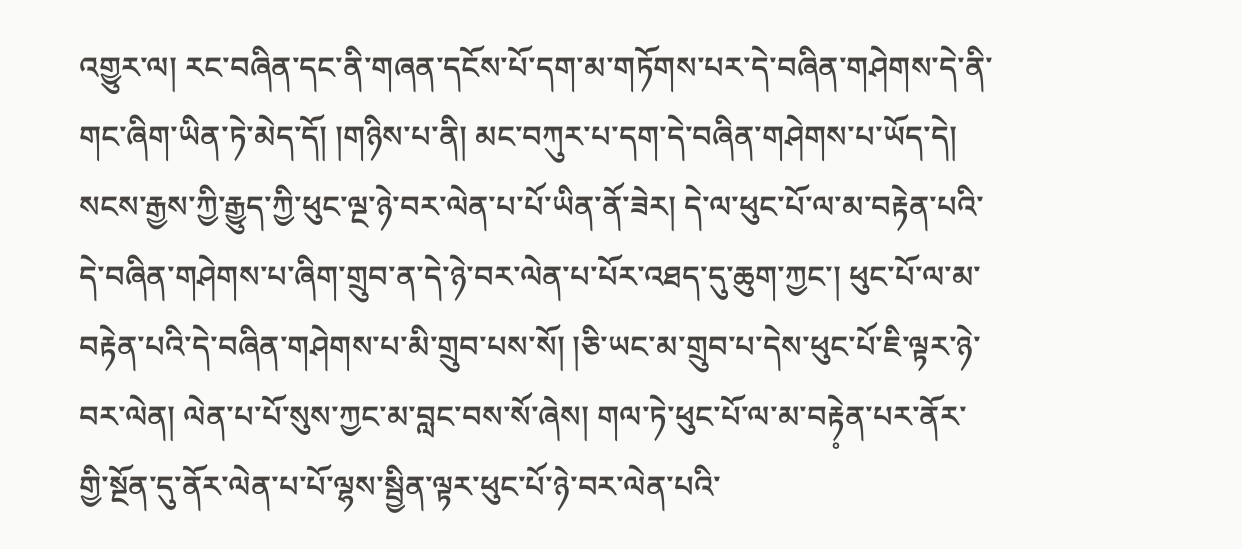འགྱུར་ལ། རང་བཞིན་དང་ནི་གཞན་དངོས་པོ་དག་མ་གཏོགས་པར་དེ་བཞིན་གཤེགས་དེ་ནི་གང་ཞིག་ཡིན་ཏེ་མེད་དོ། །གཉིས་པ་ནི། མང་བཀུར་པ་དག་དེ་བཞིན་གཤེགས་པ་ཡོད་དེ། སངས་རྒྱས་ཀྱི་རྒྱུད་ཀྱི་ཕུང་ལྔ་ཉེ་བར་ལེན་པ་པོ་ཡིན་ནོ་ཟེར། དེ་ལ་ཕུང་པོ་ལ་མ་བརྟེན་པའི་དེ་བཞིན་གཤེགས་པ་ཞིག་གྲུབ་ན་དེ་ཉེ་བར་ལེན་པ་པོར་འཐད་དུ་ཆུག་ཀྱང་། ཕུང་པོ་ལ་མ་བརྟེན་པའི་དེ་བཞིན་གཤེགས་པ་མི་གྲུབ་པས་སོ། །ཅི་ཡང་མ་གྲུབ་པ་དེས་ཕུང་པོ་ཇི་ལྟར་ཉེ་བར་ལེན། ལེན་པ་པོ་སུས་ཀྱང་མ་བླང་བས་སོ་ཞེས། གལ་ཏེ་ཕུང་པོ་ལ་མ་བརྟེ༷ན་པར་ནོར་གྱི་སྔོན་དུ་ནོར་ལེན་པ་པོ་ལྷས་སྦྱིན་ལྟར་ཕུང་པོ་ཉེ་བར་ལེན་པའི་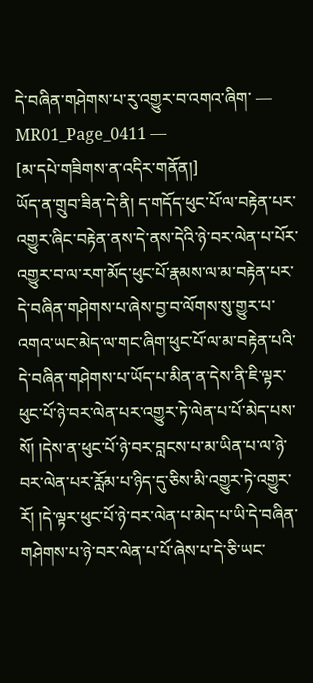དེ་བཞིན་གཤེགས་པ་རུ་འགྱུར་བ་འགའ་ཞིག་ ― MR01_Page_0411 ―
[མ་དཔེ་གཟིགས་ན་འདིར་གནོན།]
ཡོད་ན་གྲུབ་ཟིན་དེ་ནི། ད་གདོད་ཕུང་པོ་ལ་བརྟེན་པར་འགྱུར་ཞིང་བརྟེན་ནས་དེ་ནས་དེའི་ཉེ་བར་ལེན་པ་པོར་འགྱུར་བ་ལ་རག་མོད་ཕུང་པོ་རྣམས་ལ་མ་བརྟེན་པར་དེ་བཞིན་གཤེགས་པ་ཞེས་བྱ་བ་ལོགས་སུ་གྱུར་པ་འགའ་ཡང་མེད་ལ་གང་ཞིག་ཕུང་པོ་ལ་མ་བརྟེན་པའི་དེ་བཞིན་གཤེགས་པ་ཡོད་པ་མིན་ན་དེས་ནི་ཇི་ལྟར་ཕུང་པོ་ཉེ་བར་ལེན་པར་འགྱུར་ཏེ་ལེན་པ་པོ་མེད་པས་སོ། །དེས་ན་ཕུང་པོ་ཉེ་བར་བླངས་པ་མ་ཡིན་པ་ལ་ཉེ་བར་ལེན་པར་རློམ་པ་ཉིད་དུ་ཅིས་མི་འགྱུར་ཏེ་འགྱུར་རོ། །དེ་ལྟར་ཕུང་པོ་ཉེ་བར་ལེན་པ་མེད་པ་ཡི་དེ་བཞིན་གཤེགས་པ་ཉེ་བར་ལེན་པ་པོ་ཞེས་པ་དེ་ཅི་ཡང་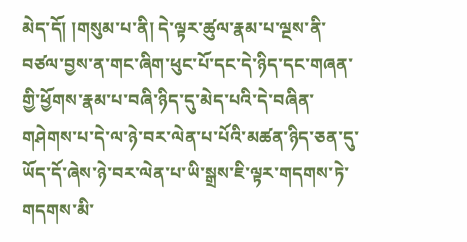མེད་དོ། །གསུམ་པ་ནི། དེ་ལྟར་ཚུལ་རྣམ་པ་ལྔས་ནི་བཙལ་བྱས་ན་གང་ཞིག་ཕུང་པོ་དང་དེ་ཉིད་དང་གཞན་གྱི་ཕྱོགས་རྣམ་པ་བཞི་ཉིད་དུ་མེད་པའི་དེ་བཞིན་གཤེགས་པ་དེ་ལ་ཉེ་བར་ལེན་པ་པོའི་མཚན་ཉིད་ཅན་དུ་ཡོད་དོ་ཞེས་ཉེ་བར་ལེན་པ་ཡི་སྒྲས་ཇི་ལྟར་གདགས་ཏེ་གདགས་མི་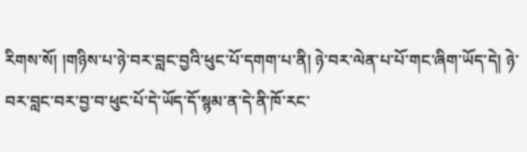རིགས་སོ། །གཉིས་པ་ཉེ་བར་བླང་བྱའི་ཕུང་པོ་དགག་པ་ནི། ཉེ་བར་ལེན་པ་པོ་གང་ཞིག་ཡོད་དེ། ཉེ་བར་བླང་བར་བྱ་བ་ཕུང་པོ་དེ་ཡོད་དོ་སྙམ་ན་དེ་ནི་ཁོ་རང་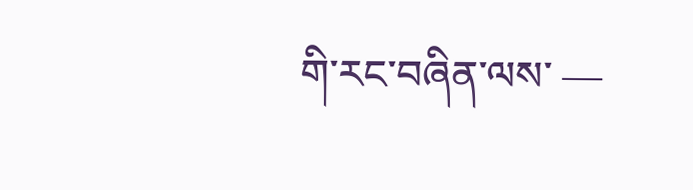གི་རང་བཞིན་ལས་ ―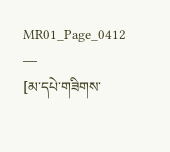MR01_Page_0412 ―
[མ་དཔེ་གཟིགས་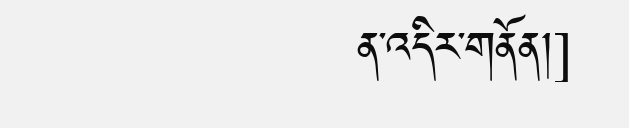ན་འདིར་གནོན།]